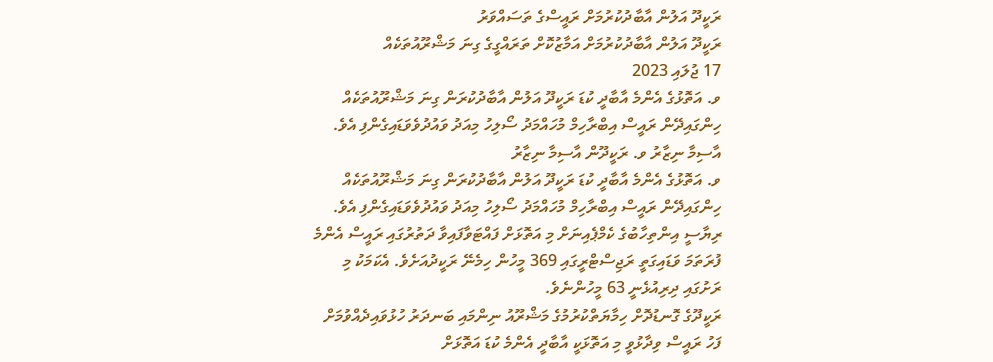ރަކީދޫ އަލުން އާބާދުކުރުމަށް ރައީސްގެ ތަސައްވަރު
ރަކީދޫ އަލުން އާބާދުކުރުމަށް އަމާޒުކޮށް ތަރައްގީގެ ގިނަ މަޝްރޫއުތަކެއް
17 ޖުލައި 2023
ވ. އަތޮޅުގެ އެންމެ އާބާދީ ކުޑަ ރަކީދޫ އަލުން އާބާދުކުރަން ގިނަ މަޝްރޫއުތަކެއް ހިންގައިދޭން ރައީސް އިބްރާހިމް މުހައްމަދު ސޯލިހު މިއަދު ވައުދުވެވަޑައިގެންފި އެވެ.
އާސިމާ ނިޒާރު ވ. ރަކީދޫން އާސިމާ ނިޒާރު
ވ. އަތޮޅުގެ އެންމެ އާބާދީ ކުޑަ ރަކީދޫ އަލުން އާބާދުކުރަން ގިނަ މަޝްރޫއުތަކެއް ހިންގައިދޭން ރައީސް އިބްރާހިމް މުހައްމަދު ސޯލިހު މިއަދު ވައުދުވެވަޑައިގެންފި އެވެ.
ރިޔާސީ އިންތިހާބުގެ ކެމްޕެއިނަށް މި އަތޮޅަށް ފައްޓަވާފައިވާ ދަތުރުގައި ރައީސް އެންމެ ފުރަތަމަ ވަޑައިގަތީ ރަޖިސްޓްރީގައި 369 މީހުން ހިމެނޭ ރަކީދުއަށެވެ. އެކަމަކު މި ރަށުގައި ދިރިއުޅެނީ 63 މީހުންނެވެ.
ރަކީދޫގެ ގޮނޑުދޮށް ހިމާޔަތްކުރުމުގެ މަޝްރޫއު ނިންމައި ބަނދަރު ހުޅުވައިދެއްވުމަށް ފަހު ރައީސް ވިދާޅުވީ މި އަތޮޅަކީ އާބާދީ އެންމެ ކުޑަ އަތޮޅަށް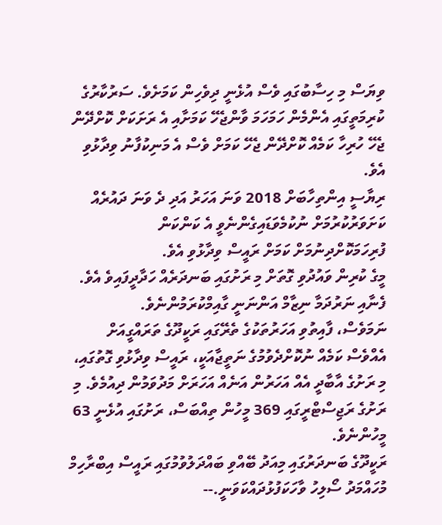ވިޔަސް މި ހިސާބުގައި ވެސް އުޅެނީ ދިވެހިން ކަމަށެވެ. ސަރުކާރުގެ ކުރިމަތީގައި އެންމެން ހަމަހަމަ ވާންޖެހޭ ކަމަށާއި އެ ރަށަކަށް ކޮށްދޭން ޖެހޭ ހުރިހާ ކަމެއް ކޮށްދޭން ޖެހޭ ކަމަށް ވެސް އެ މަނިކުފާނު ވިދާޅުވި އެވެ.
ރިޔާސީ އިންތިހާބަށް 2018 ވަނަ އަހަރު އަދި ދެ ވަނަ ދައުރެއް ކަށަވަރުކުރުމަށް ނުކުމެވަޑައިގެންނެވީ އެ ކަންކަން ފުރިހަމަކޮށްދިނުމަށް ކަމަށް ރައީސް ވިދާޅުވި އެވެ.
މީގެ ކުރިން ވައުދުވި ގޮތަށް މި ރަށުގައި ބަނދަރެއް ހަދާދީފައިވެ އެވެ. ފެނާއި ނަރުދަމާ ނިޒާމް އަންނަނީ ގާއިމްކުރަމުންނެވެ.
ނަމަވެސް، ފާއިތުވި އަހަރުތަކުގެ ތެރޭގައި ރަކީދޫގެ ތަރައްގީއަށް އެއްވެސް ކަމެއް ނުކޮށްދެވުމުގެ ނަތީޖާއަކީ، ރައީސް ވިދާޅުވި ގޮތުގައި، މި ރަށުގެ އާބާދީ އެއް އަހަރުން އަނެއް އަހަރަށް މަދުވަމުން ދިއުމެވެ. މި ރަށުގެ ރަޖިސްޓްރީގައި 369 މީހުން ތިއްބަސް، ރަށުގައި އުޅެނީ 63 މީހުންނެވެ.
ރަކީދޫގެ ބަނދަރުގައި މިއަދު ބޭއްވި ބައްދަލުވުމުގައި ރައީސް އިބްރާހިމް މުހައްމަދު ސޯލިހު ވާހަކަފުޅުދައްކަވަނީ.--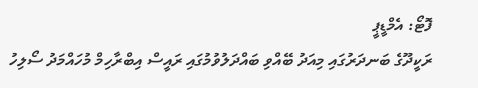ފޮޓޯ: އެމްޑީޕީ
ރަކީދޫގެ ބަނދަރުގައި މިއަދު ބޭއްވި ބައްދަލުވުމުގައި ރައީސް އިބްރާހިމް މުހައްމަދު ސޯލިހު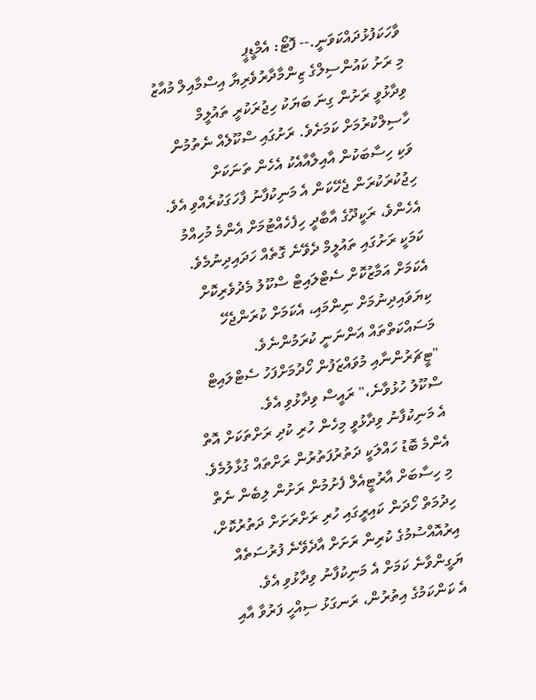ވާހަކަފުޅުދައްކަވަނީ.-- ފޮޓޯ: އެމްޑީޕީ
މި ރަށު ކައުންސިލްގެ ޒިންމާދާރުވެރިޔާ އިސްމާއިލް މުއާޒު ވިދާޅުވީ ރަށުން ގިނަ ބަޔަކު ހިޖުރަކުރީ ތައުލީމް ހާސިލްކުރުމަށް ކަމަށެވެ. ރަށުގައި ސްކޫލެއް ނެތުމުން ވަކި ހިސާބަކުން އާއިލާއާއެކު އެހެން ތަނަކަށް ހިޖުކުރަކުރަން ޖެހޭކަން އެ މަނިކުފާނު ފާހަގަކުރެއްވި އެވެ.
އެހެންވެ، ރަކީދޫގެ އާބާދީ ހިފެހެއްޓުމަށް އެންމެ މުހިއްމު ކަމަކީ ރަށުގައި ތައުލީމް ދެވޭނެ ގޮތެއް ހަދައިދިނުމެވެ. އެކަމަށް އަމާޒުކޮށް ސެޓްލައިޓް ސްކޫލު މެދުވެރިކޮށް ކިޔަވައިދިނުމަށް ނިންމައި، އެކަމަށް ކުރަންޖެހޭ މަސައްކަތްތައް އަންނަނީ ކުރަމުންނެވެ.
"ޓީޗަރުންނާއި މުވައްޒަފުން ހޯދުމަށްފަހު ސެޓްލައިޓް ސްކޫލު ހުޅުވާނެ،" ރައީސް ވިދާޅުވި އެވެ.
އެ މަނިކުފާނު ވިދާޅުވީ މިހެން ހުރި ކުދި ރަށްތަކަށް އޮތް އެންމެ ބޮޑު ހައްލަކީ ދަތުރުފަތުރުން ރަށްތައް ގުޅާލުމެވެ. މި ހިސާބަށް އާރުޓީއެލް ފެށުމުން ރަށުން ލިބެން ނެތް ހިދުމަތް ހޯދަން ކައިރީގައި ހުރި ރަށްރަށަށް ދަތުރުކޮށް، އިރުއޮއްސުމުގެ ކުރިން ރަށަށް އާދެވޭނެ ފުރުސަތެއް ޔަގީންވާނެ ކަމަށް އެ މަނިކުފާނު ވިދާޅުވި އެވެ.
އެ ކަންކަމުގެ އިތުރުން، ރަނގަޅު ސިއްހީ ފަރުވާ އާއި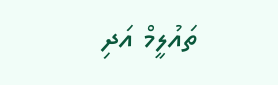ތައުލީމް އަދި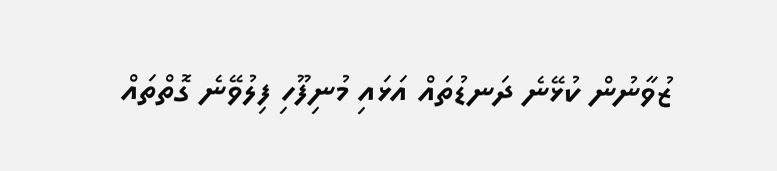ޒުވާނުން ކުޅޭނެ ދަނޑުތައް އަޅައި މުނިފޫހި ފިލުވޭނެ ގޮތްތައް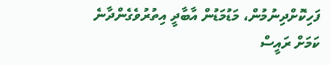ފަހިކޮށްދިނުމުން، މަޑުމަޑުން އާބާދީ އިތުރުވެގެންދާނެ ކަމަށް ރައީސް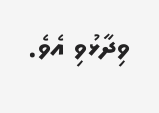ވިދާޅުވި އެވެ.